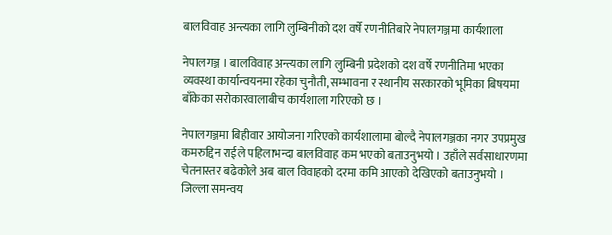बालविवाह अन्त्यका लागि लुम्बिनीको दश वर्षे रणनीतिबारे नेपालगञ्जमा कार्यशाला

नेपालगञ्ज । बालविवाह अन्त्यका लागि लुम्बिनी प्रदेशको दश वर्षे रणनीतिमा भएका व्यवस्था कार्यान्वयनमा रहेका चुनौती, सम्भावना र स्थानीय सरकारको भूमिका बिषयमा बाँकेका सरोकारवालाबीच कार्यशाला गरिएको छ ।

नेपालगञ्जमा बिहीवार आयोजना गरिएको कार्यशालामा बोल्दै नेपालगञ्जका नगर उपप्रमुख कमरुद्दिन राईले पहिलाभन्दा बालविवाह कम भएको बताउनुभयो । उहाँले सर्वसाधारणमा चेतनास्तर बढेकोले अब बाल विवाहको दरमा कमि आएको देखिएको बताउनुभयो । जिल्ला समन्वय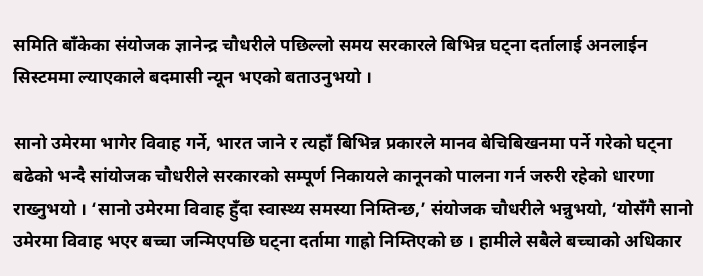समिति बाँकेका संयोजक ज्ञानेन्द्र चौधरीले पछिल्लो समय सरकारले बिभिन्न घट्ना दर्तालाई अनलाईन सिस्टममा ल्याएकाले बदमासी न्यून भएको बताउनुभयो ।

सानो उमेरमा भागेर विवाह गर्ने, भारत जाने र त्यहाँ बिभिन्न प्रकारले मानव बेचिबिखनमा पर्ने गरेको घट्ना बढेको भन्दै सांयोजक चौधरीले सरकारको सम्पूर्ण निकायले कानूनको पालना गर्न जरुरी रहेको धारणा राख्नुभयो । ‘सानो उमेरमा विवाह हुँदा स्वास्थ्य समस्या निम्तिन्छ,’ संयोजक चौधरीले भन्नुभयो, ‘योसँगै सानो उमेरमा विवाह भएर बच्चा जन्मिएपछि घट्ना दर्तामा गाह्रो निम्तिएको छ । हामीले सबैले बच्चाको अधिकार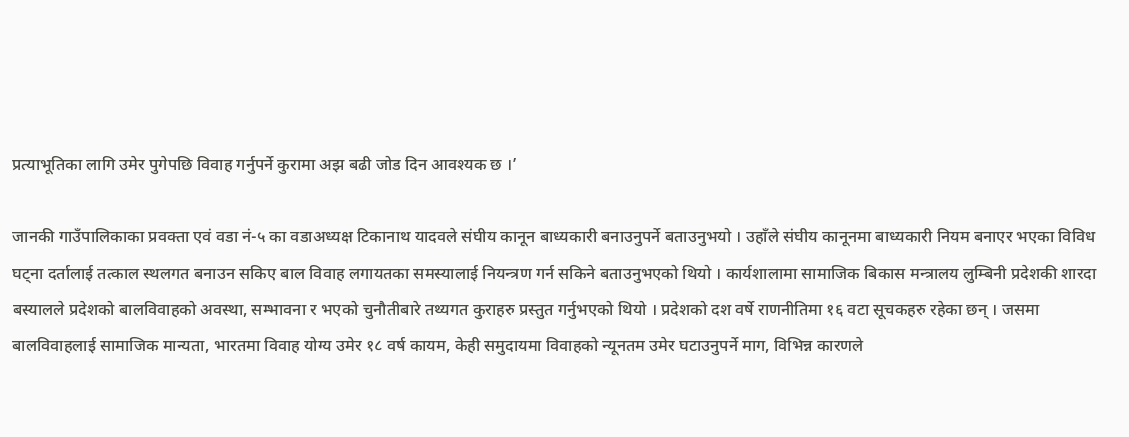प्रत्याभूतिका लागि उमेर पुगेपछि विवाह गर्नुपर्ने कुरामा अझ बढी जोड दिन आवश्यक छ ।’

जानकी गाउँपालिकाका प्रवक्ता एवं वडा नं-५ का वडाअध्यक्ष टिकानाथ यादवले संघीय कानून बाध्यकारी बनाउनुपर्ने बताउनुभयो । उहाँले संघीय कानूनमा बाध्यकारी नियम बनाएर भएका विविध घट्ना दर्तालाई तत्काल स्थलगत बनाउन सकिए बाल विवाह लगायतका समस्यालाई नियन्त्रण गर्न सकिने बताउनुभएको थियो । कार्यशालामा सामाजिक बिकास मन्त्रालय लुम्बिनी प्रदेशकी शारदा बस्यालले प्रदेशको बालविवाहको अवस्था, सम्भावना र भएको चुनौतीबारे तथ्यगत कुराहरु प्रस्तुत गर्नुभएको थियो । प्रदेशको दश वर्षे राणनीतिमा १६ वटा सूचकहरु रहेका छन् । जसमा बालविवाहलाई सामाजिक मान्यता, भारतमा विवाह योग्य उमेर १८ वर्ष कायम, केही समुदायमा विवाहको न्यूनतम उमेर घटाउनुपर्ने माग, विभिन्न कारणले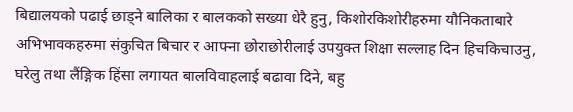बिद्यालयको पढाई छाड्ने बालिका र बालकको सख्या धेरै हुनु, किशोरकिशोरीहरुमा यौनिकताबारे अभिभावकहरुमा संकुचित बिचार र आफ्ना छोराछोरीलाई उपयुक्त शिक्षा सल्लाह दिन हिचकिचाउनु, घरेलु तथा लैंङ्गिक हिंसा लगायत बालविवाहलाई बढावा दिने, बहु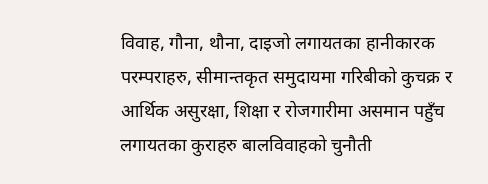विवाह, गौना, थौना, दाइजो लगायतका हानीकारक परम्पराहरु, सीमान्तकृत समुदायमा गरिबीको कुचक्र र आर्थिक असुरक्षा, शिक्षा र रोजगारीमा असमान पहुँच लगायतका कुराहरु बालविवाहको चुनौती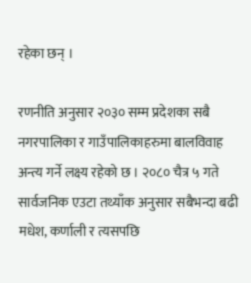रहेका छन् ।

रणनीति अनुसार २०३० सम्म प्रदेशका सबै नगरपालिका र गाउँपालिकाहरुमा बालविवाह अन्त्य गर्ने लक्ष्य रहेको छ । २०८० चैत्र ५ गते सार्वजनिक एउटा तथ्याँक अनुसार सबैभन्दा बढी मधेश, कर्णाली र त्यसपछि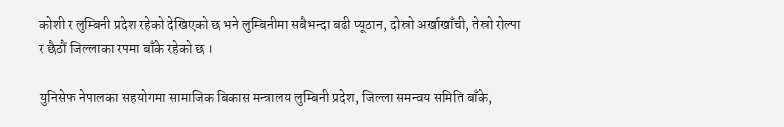कोशी र लुम्बिनी प्रदेश रहेको देखिएको छ भने लुम्बिनीमा सबैभन्दा बढी प्यूठान, दोस्रो अर्खाखाँची, तेस्रो रोल्पा र छैठौं जिल्लाका रपमा बाँके रहेको छ ।

युनिसेफ नेपालका सहयोगमा सामाजिक बिकास मन्त्रालय लुम्बिनी प्रदेश, जिल्ला समन्वय समिति बाँके,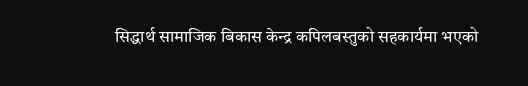सिद्धार्थ सामाजिक बिकास केन्द्र कपिलबस्तुको सहकार्यमा भएको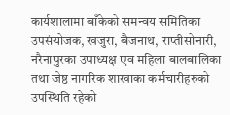कार्यशालामा बाँकेको समन्वय समितिका उपसंयोजक, खजुरा, बैजनाथ, राप्तीसोनारी, नरैनापुरका उपाध्यक्ष एव महिला बालबालिका तथा जेष्ठ नागरिक शाखाका कर्मचारीहरुको उपस्थिति रहेको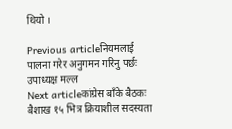थियो ।

Previous articleनियमलाई पालना गरेर अनुगमन गरिनु पर्छः उपाध्यक्ष मल्ल
Next articleकांग्रेस बाँके बैठकः बैशाख १५ भित्र क्रियाशील सदस्यता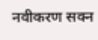नवीकरण सक्न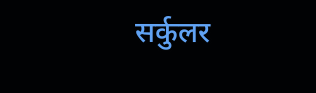सर्कुलर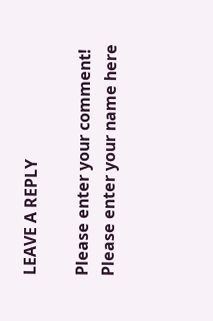LEAVE A REPLY

Please enter your comment!
Please enter your name here